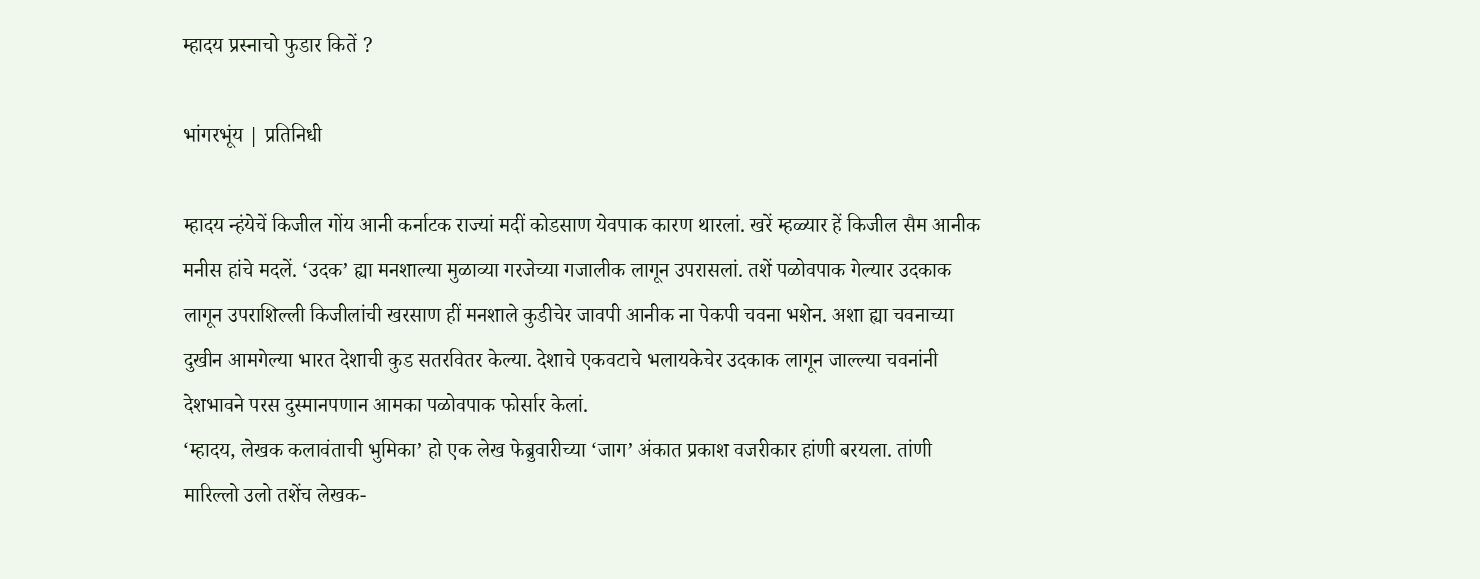म्हादय प्रस्नाचो फुडार कितें ?

भांगरभूंय | प्रतिनिधी

म्हादय न्हंयेचें किजील गोंय आनी कर्नाटक राज्यां मदीं कोडसाण येवपाक कारण थारलां. खरें म्हळ्यार हें किजील सैम आनीक मनीस हांचे मदलें. ‘उदक’ ह्या मनशाल्या मुळाव्या गरजेच्या गजालीक लागून उपरासलां. तशें पळोवपाक गेल्यार उदकाक लागून उपराशिल्ली किजीलांची खरसाण हीं मनशाले कुडीचेर जावपी आनीक ना पेकपी चवना भशेन. अशा ह्या चवनाच्या दुखीन आमगेल्या भारत देशाची कुड सतरवितर केल्या. देशाचे एकवटाचे भलायकेचेर उदकाक लागून जाल्ल्या चवनांनी देशभावने परस दुस्मानपणान आमका पळोवपाक फोर्सार केलां.
‘म्हादय, लेखक कलावंताची भुमिका’ हो एक लेख फेब्रुवारीच्या ‘जाग’ अंकात प्रकाश वजरीकार हांणी बरयला. तांणी मारिल्लो उलो तशेंच लेखक-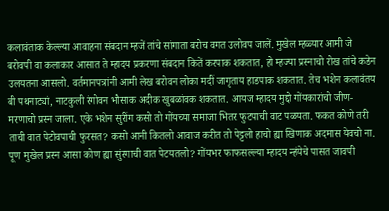कलावंताक केल्ल्या आवाहना संबदान म्हजें तांचे सांगाता बरोच वगत उलोवप जालें. मुखेल म्हळ्यार आमी जे बरोवपी वा कलाकार आसात ते म्हादय प्रकरणा संबदान कितें करपाक शकतात, हो म्हज्या प्रस्नाचो रोख तांचे कडेन उलयतना आसलो. वर्तमानपत्रांनी आमी लेख बरोवन लोका मदीं जागृताय हाडपाक शकतात. तेच भशेन कलावंतय बी पथनाट्यां, नाटकुली रंगोवन भौसाक अदीक खुबळांवक शकतात. आयज म्हादय मुद्दो गोंयकारांचो जीण- मरणाचो प्रस्न जाला. एके भशेन सुरींग कसो तो गोंयच्या समाजा भितर फुटपाची वाट पळयता. फकत कोणे तरी ताची वात पेटोवपाची फुरसत? कसो आनी कितलो आवाज करीत तो पेट्टलो हाचो ह्या खिणाक अदमास येवचो ना. पूण मुखेल प्रस्न आसा कोण ह्या सुंरगाची वात पेटयतलो? गोंयभर फाफसल्ल्या म्हादय न्हंयेचे पासत जावपी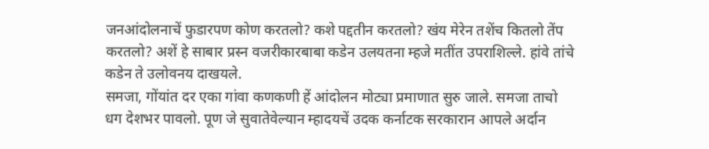जनआंदोलनाचें फुडारपण कोण करतलो? कशे पद्दतीन करतलो? खंय मेरेन तशेंच कितलो तेंप करतलो? अशें हे साबार प्रस्न वजरीकारबाबा कडेन उलयतना म्हजे मतींत उपराशिल्ले. हांवे तांचे कडेन ते उलोवनय दाखयले.
समजा, गोंयांत दर एका गांवा कणकणी हें आंदोलन मोट्या प्रमाणात सुरु जाले. समजा ताचो धग देशभर पावलो. पूण जे सुवातेवेल्यान म्हादयचें उदक कर्नाटक सरकारान आपले अर्दान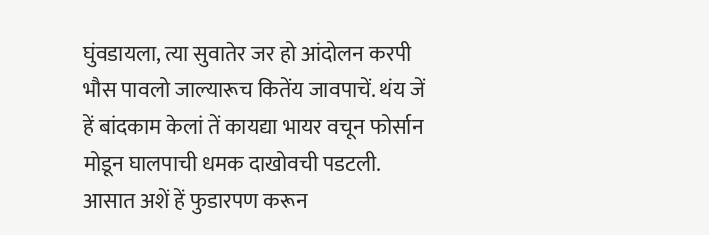घुंवडायला, त्या सुवातेर जर हो आंदोलन करपी भौस पावलो जाल्यारूच कितेंय जावपाचें. थंय जें हें बांदकाम केलां तें कायद्या भायर वचून फोर्सान मोडून घालपाची धमक दाखोवची पडटली. आसात अशें हें फुडारपण करून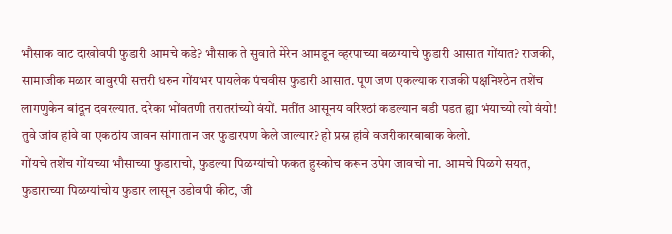भौसाक वाट दाखोवपी फुडारी आमचे कडे? भौसाक ते सुवाते मेरेन आमडून व्हरपाच्या बळग्याचे फुडारी आसात गोंयात? राजकी, सामाजीक मळार वावुरपी सत्तरी धरुन गोंयभर पायलेक पंचवीस फुडारी आसात. पूण जण एकल्याक राजकी पक्षनिश्ठेन तशेंच लागणुकेन बांदून दवरल्यात. दरेका भोंवतणी तरातरांच्यो वंयों. मतींत आसूनय वरिश्ठां कडल्यान बडी पडत ह्या भंयाच्यो त्यो वंयो! तुवे जांव हांवे वा एकठांय जावन सांगातान जर फुडारपण केले जाल्यार? हो प्रस्न हांवे वजरीकारबाबाक केलो.
गोंयचे तशेंच गोंयच्या भौसाच्या फुडाराचो, फुडल्या पिळग्यांचो फकत हुस्कोच करून उपेग जावचो ना. आमचे पिळगे सयत, फुडाराच्या पिळग्यांचोय फुडार लासून उडोवपी कीट, जी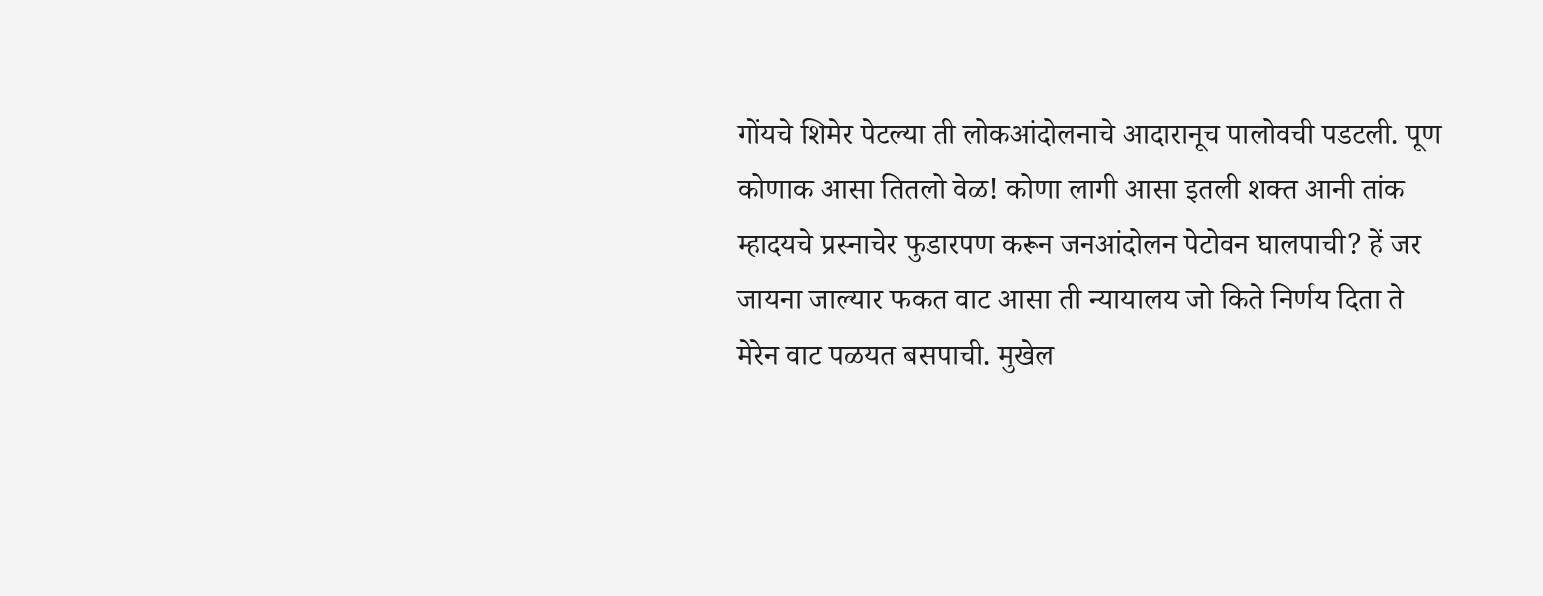गोंयचे शिमेर पेटल्या ती लोकआंदोलनाचे आदारानूच पालोवची पडटली. पूण कोणाक आसा तितलो वेळ! कोणा लागी आसा इतली शक्त आनी तांक म्हादयचे प्रस्नाचेर फुडारपण करून जनआंदोलन पेटोवन घालपाची? हें जर जायना जाल्यार फकत वाट आसा ती न्यायालय जो किते निर्णय दिता ते मेरेन वाट पळयत बसपाची. मुखेल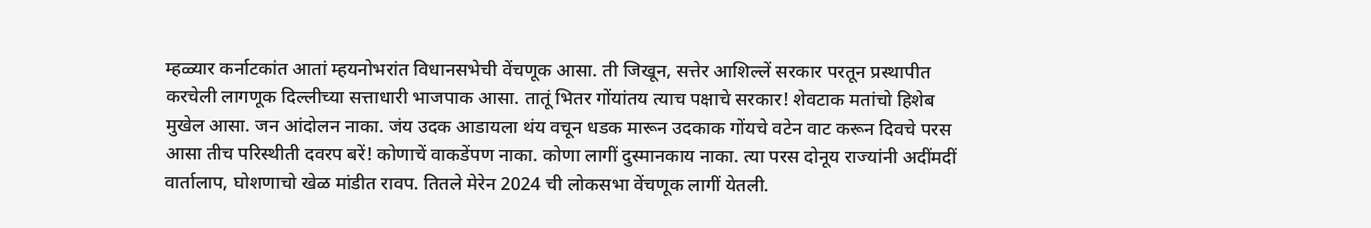म्हळ्यार कर्नाटकांत आतां म्हयनोभरांत विधानसभेची वेंचणूक आसा. ती जिखून, सत्तेर आशिल्लें सरकार परतून प्रस्थापीत करचेली लागणूक दिल्लीच्या सत्ताधारी भाजपाक आसा. तातूं भितर गोंयांतय त्याच पक्षाचे सरकार! शेवटाक मतांचो हिशेब मुखेल आसा. जन आंदोलन नाका. जंय उदक आडायला थंय वचून धडक मारून उदकाक गोंयचे वटेन वाट करून दिवचे परस आसा तीच परिस्थीती दवरप बरें! कोणाचें वाकडेंपण नाका. कोणा लागीं दुस्मानकाय नाका. त्या परस दोनूय राज्यांनी अदींमदीं वार्तालाप, घोशणाचो खेळ मांडीत रावप. तितले मेरेन 2024 ची लोकसभा वेंचणूक लागीं येतली.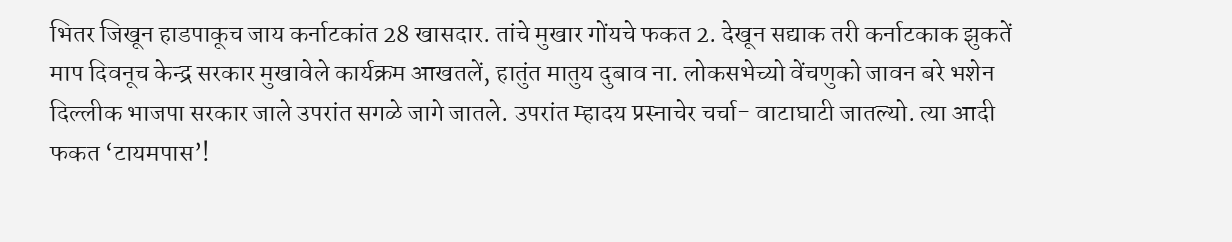भितर जिखून हाडपाकूच जाय कर्नाटकांत 28 खासदार. तांचे मुखार गोंयचे फकत 2. देखून सद्याक तरी कर्नाटकाक झुकतें माप दिवनूच केन्द्र सरकार मुखावेले कार्यक्रम आखतलें, हातुंत मातुय दुबाव ना. लोकसभेच्यो वेंचणुको जावन बरे भशेन दिल्लीक भाजपा सरकार जाले उपरांत सगळे जागे जातले. उपरांत म्हादय प्रस्नाचेर चर्चा- वाटाघाटी जातल्यो. त्या आदी फकत ‘टायमपास’!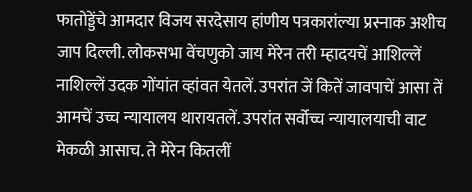फातोड्डेंचे आमदार विजय सरदेसाय हांणीय पत्रकारांल्या प्रस्नाक अशीच जाप दिल्ली. लोकसभा वेंचणुको जाय मेरेन तरी म्हादयचें आशिल्लें नाशिल्लें उदक गोंयांत व्हांवत येतलें. उपरांत जें कितें जावपाचें आसा तें आमचें उच्च न्यायालय थारायतलें. उपरांत सर्वोच्च न्यायालयाची वाट मेकळी आसाच. ते मेरेन कितलीं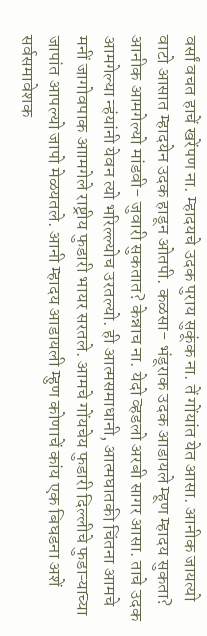वर्सां वचत हाचें खरेंपण ना. म्हादयचे उदक पुराय सुकूंक ना. तें गोंयांत येत आसा. आनीक जायत्यो वाटो आसात म्हादयेन उदक हाडून ओतपी. कळसा- भंडूराक उदक आडायले म्हूण म्हादय सुकता? आनीक आमगेल्यो मांडवी- जुवारी सुकतात? केन्नाच ना. येदो व्हडलो अरबी सागर आसा. ताचे उदक आमगेल्या न्हंयांनी येवन त्यो भरिल्ल्योच उरतल्यो. ही आत्मसमाधानी, आत्मघातकी चिंतना आमचे मनीं जागोवपाक आामगेले राष्ट्रीय फुडारी भायर सरतले. आमचे गोंयचेय फुडारी दिल्लीचे फुडाऱ्याच्या जापांत आपल्यो जापो मेळयतले. आनी म्हादय आडायली म्हुण कोणाचें कांय एक बिघडना अशें सर्वसमावेशक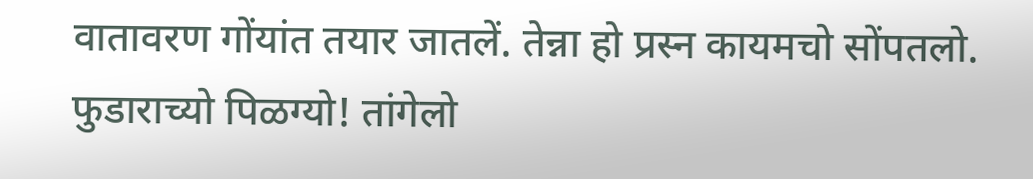वातावरण गोंयांत तयार जातलें. तेन्ना हो प्रस्न कायमचो सोंपतलो.
फुडाराच्यो पिळग्यो! तांगेलो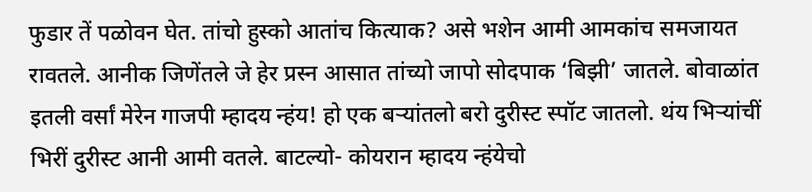फुडार तें पळोवन घेत. तांचो हुस्को आतांच कित्याक? असे भशेन आमी आमकांच समजायत रावतले. आनीक जिणेंतले जे हेर प्रस्न आसात तांच्यो जापो सोदपाक ‘बिझी’ जातले. बोवाळांत इतली वर्सां मेरेन गाजपी म्हादय न्हंय! हो एक बऱ्यांतलो बरो दुरीस्ट स्पॉट जातलो. थंय भिऱ्यांचीं भिरीं दुरीस्ट आनी आमी वतले. बाटल्यो- कोयरान म्हादय न्हंयेचो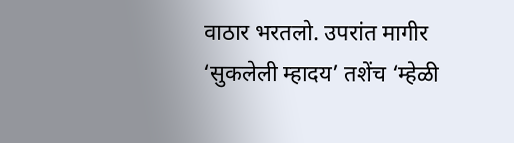वाठार भरतलो. उपरांत मागीर ‘सुकलेली म्हादय’ तशेंच ‘म्हेळी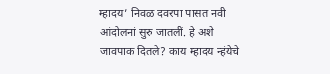म्हादय’ निवळ दवरपा पासत नवी आंदोलनां सुरु जातलीं. हे अशे जावपाक दितले? काय म्हादय न्हंयेचे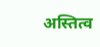अस्तित्व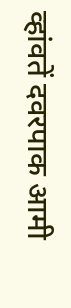व्हांवतें दवरपाक आमी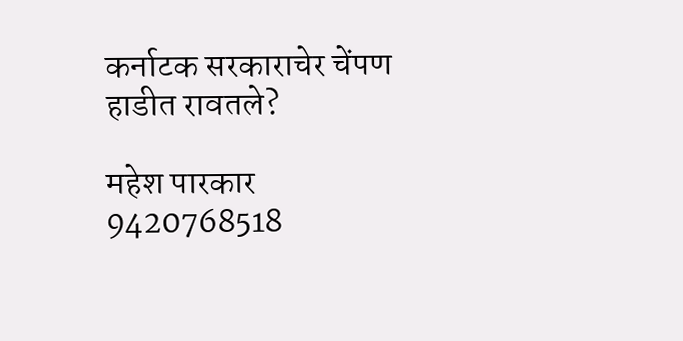कर्नाटक सरकाराचेर चेंपण हाडीत रावतले?

महेश पारकार
9420768518